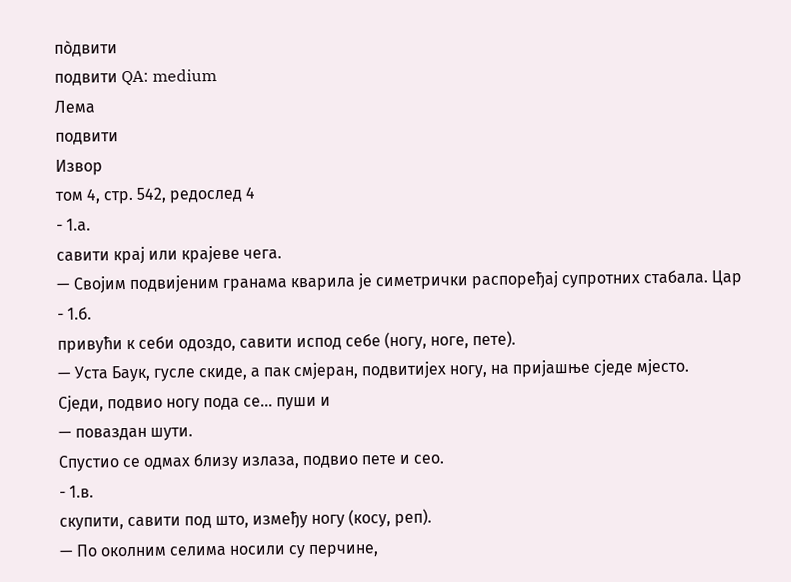по̀двити
подвити QA: medium
Лема
подвити
Извор
том 4, стр. 542, редослед 4
- 1.а.
савити крај или крајеве чега.
— Својим подвијеним гранама кварила је симетрички распоређај супротних стабала. Цар
- 1.б.
привући к себи одоздо, савити испод себе (ногу, ноге, пете).
— Уста Баук, гусле скиде, а пак смјеран, подвитијех ногу, на пријашње сједе мјесто.
Сједи, подвио ногу пода се... пуши и
— поваздан шути.
Спустио се одмах близу излаза, подвио пете и сео.
- 1.в.
скупити, савити под што, између ногу (косу, реп).
— По околним селима носили су перчине,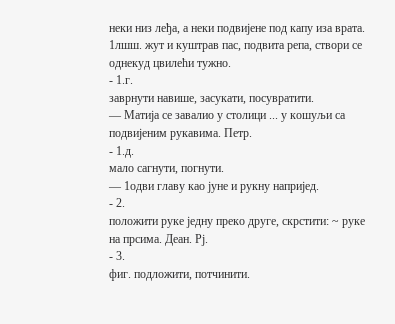неки низ леђа, а неки подвијене под капу иза врата. 1лшш. жут и куштрав пас, подвита репа, створи се однекуд цвилећи тужно.
- 1.г.
заврнути навише, засукати, посувратити.
— Матија се завалио у столици ... у кошуљи са подвијеним рукавима. Петр.
- 1.д.
мало сагнути, погнути.
— 1одви главу као јуне и рукну напријед.
- 2.
положити руке једну преко друге, скрстити: ~ руке на прсима. Деан. Рј.
- 3.
фиг. подложити, потчинити.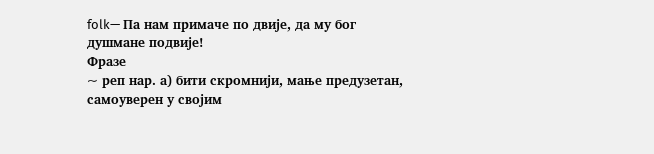folk— Па нам примаче по двије, да му бог душмане подвије!
Фразе
~ реп нар. а) бити скромнији, мање предузетан, самоуверен у својим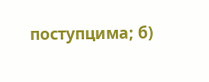поступцима; б)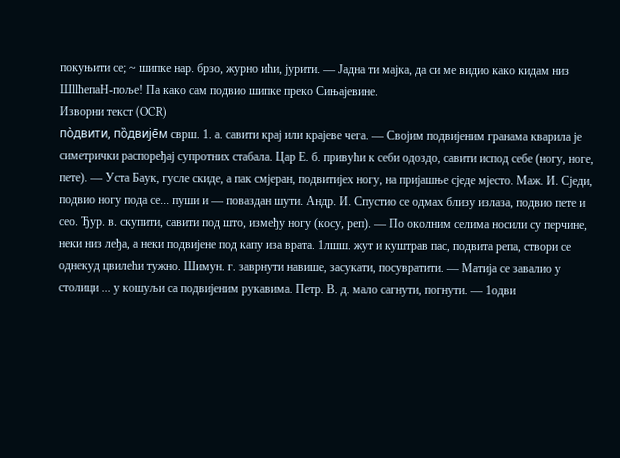покуњити се; ~ шипке нар. брзо, журно ићи, јурити. — Јадна ти мајка, да си ме видио како кидам низ ШllћепаН-поље! Па како сам подвио шипке преко Сињајевине.
Изворни текст (OCR)
по̀двити, по̏двије̄м сврш. 1. а. савити крај или крајеве чега. — Својим подвијеним гранама кварила је симетрички распоређај супротних стабала. Цар Е. б. привући к себи одоздо, савити испод себе (ногу, ноге, пете). — Уста Баук, гусле скиде, а пак смјеран, подвитијех ногу, на пријашње сједе мјесто. Маж. И. Сједи, подвио ногу пода се... пуши и — поваздан шути. Андр. И. Спустио се одмах близу излаза, подвио пете и сео. Ђур. в. скупити, савити под што, између ногу (косу, реп). — По околним селима носили су перчине, неки низ леђа, а неки подвијене под капу иза врата. 1лшш. жут и куштрав пас, подвита репа, створи се однекуд цвилећи тужно. Шимун. г. заврнути навише, засукати, посувратити. — Матија се завалио у столици ... у кошуљи са подвијеним рукавима. Петр. В. д. мало сагнути, погнути. — 1одви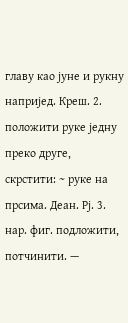главу као јуне и рукну напријед. Креш. 2. положити руке једну преко друге, скрстити: ~ руке на прсима. Деан. Рј. 3. нар. фиг. подложити, потчинити. —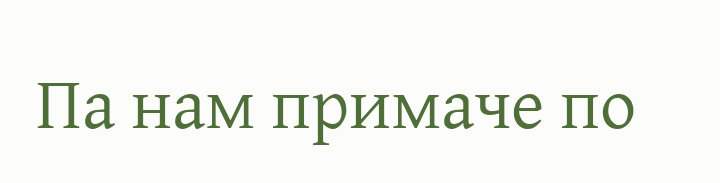Па нам примаче по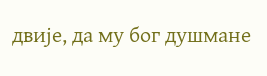двије, да му бог душмане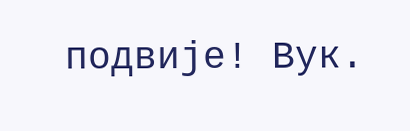подвије! Вук.